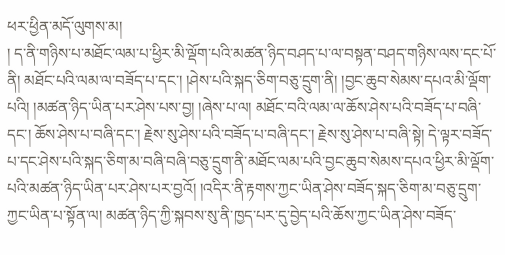ཕར་ཕྱིན་མདོ་ལུགས་མ།
། ད་ནི་གཉིས་པ་མཐོང་ལམ་པ་ཕྱིར་མི་ལྡོག་པའི་མཚན་ཉིད་བཤད་པ་ལ་བསྟན་བཤད་གཉིས་ལས་དང་པོ་ནི། མཐོང་པའི་ལམ་ལ་བཟོད་པ་དང་། །ཤེས་པའི་སྐད་ཅིག་བཅུ་དྲུག་ནི། །བྱང་ཆུབ་སེམས་དཔའ་མི་ལྡོག་པའི། །མཚན་ཉིད་ཡིན་པར་ཤེས་པས་བྱ། །ཞེས་པ་ལ། མཐོང་བའི་ལམ་ལ་ཆོས་ཤེས་པའི་བཟོད་པ་བཞི་དང་། ཆོས་ཤེས་པ་བཞི་དང་། རྗེས་སུ་ཤེས་པའི་བཟོད་པ་བཞི་དང་། རྗེས་སུ་ཤེས་པ་བཞི་སྟེ། དེ་ལྟར་བཟོད་པ་དང་ཤེས་པའི་སྐད་ཅིག་མ་བཞི་བཞི་བཅུ་དྲུག་ནི་མཐོང་ལམ་པའི་བྱང་ཆུབ་སེམས་དཔའ་ཕྱིར་མི་ལྡོག་པའི་མཚན་ཉིད་ཡིན་པར་ཤེས་པར་བྱའོ། །འདིར་ནི་རྟགས་ཀྱང་ཡིན་ཤེས་བཟོད་སྐད་ཅིག་མ་བཅུ་དྲུག་ཀྱང་ཡིན་པ་སྟོན་ལ། མཚན་ཉིད་ཀྱི་སྐབས་སུ་ནི་ཁྱད་པར་དུ་བྱེད་པའི་ཆོས་ཀྱང་ཡིན་ཤེས་བཟོད་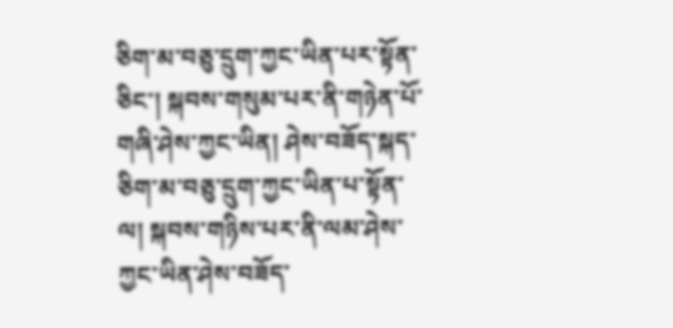ཅིག་མ་བཅུ་དྲུག་ཀྱང་ཡིན་པར་སྟོན་ཅིང་། སྐབས་གསུམ་པར་ནི་གཉེན་པོ་གཞི་ཤེས་ཀྱང་ཡིན། ཤེས་བཟོད་སྐད་ཅིག་མ་བཅུ་དྲུག་ཀྱང་ཡིན་པ་སྟོན་ལ། སྐབས་གཉིས་པར་ནི་ལམ་ཤེས་ཀྱང་ཡིན་ཤེས་བཟོད་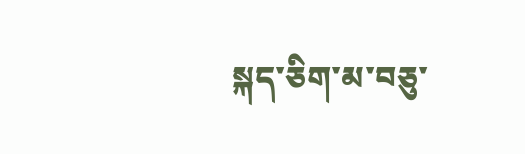སྐད་ཅིག་མ་བཅུ་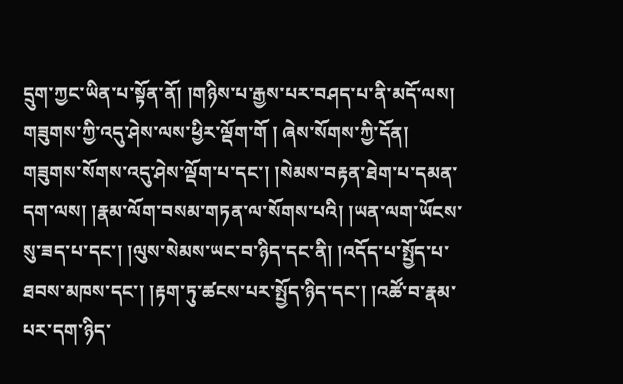དྲུག་ཀྱང་ཡིན་པ་སྟོན་ནོ། །གཉིས་པ་རྒྱས་པར་བཤད་པ་ནི་མདོ་ལས། གཟུགས་ཀྱི་འདུ་ཤེས་ལས་ཕྱིར་ལྡོག་གོ ། ཞེས་སོགས་ཀྱི་དོན། གཟུགས་སོགས་འདུ་ཤེས་ལྡོག་པ་དང་། །སེམས་བརྟན་ཐེག་པ་དམན་དག་ལས། །རྣམ་ལོག་བསམ་གཏན་ལ་སོགས་པའི། །ཡན་ལག་ཡོངས་སུ་ཟད་པ་དང་། །ལུས་སེམས་ཡང་བ་ཉིད་དང་ནི། །འདོད་པ་སྤྱོད་པ་ཐབས་མཁས་དང་། །རྟག་ཏུ་ཚངས་པར་སྤྱོད་ཉིད་དང་། །འཚོ་བ་རྣམ་པར་དག་ཉིད་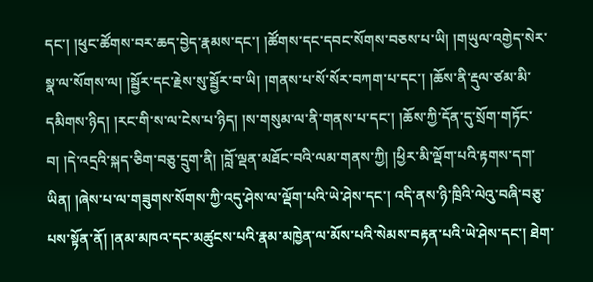དང་། །ཕུང་ཚོགས་བར་ཆད་བྱེད་རྣམས་དང་། །ཚོགས་དང་དབང་སོགས་བཅས་པ་ཡི། །གཡུལ་འགྱེད་སེར་སྣ་ལ་སོགས་ལ། །སྦྱོར་དང་རྗེས་སུ་སྦྱོར་བ་ཡི། །གནས་པ་སོ་སོར་བཀག་པ་དང་། །ཆོས་ནི་རྡུལ་ཙམ་མི་དམིགས་ཉིད། །རང་གི་ས་ལ་ངེས་པ་ཉིད། །ས་གསུམ་ལ་ནི་གནས་པ་དང་། །ཆོས་ཀྱི་དོན་དུ་སྲོག་གཏོང་བ། །དེ་འདྲའི་སྐད་ཅིག་བཅུ་དྲུག་ནི། །བློ་ལྡན་མཐོང་བའི་ལམ་གནས་ཀྱི། །ཕྱིར་མི་ལྡོག་པའི་རྟགས་དག་ཡིན། །ཞེས་པ་ལ་གཟུགས་སོགས་ཀྱི་འདུ་ཤེས་ལ་ལྡོག་པའི་ཡེ་ཤེས་དང་། འདི་ནས་ཉི་ཁྲིའི་ལེའུ་བཞི་བཅུ་པས་སྟོན་ནོ། །ནམ་མཁའ་དང་མཚུངས་པའི་རྣམ་མཁྱེན་ལ་མོས་པའི་སེམས་བརྟན་པའི་ཡེ་ཤེས་དང་། ཐེག་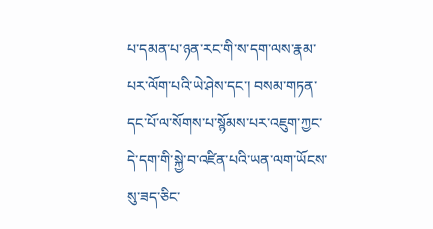པ་དམན་པ་ཉན་རང་གི་ས་དག་ལས་རྣམ་པར་ལོག་པའི་ཡེ་ཤེས་དང་། བསམ་གཏན་དང་པོ་ལ་སོགས་པ་སྙོམས་པར་འཇུག་ཀྱང་དེ་དག་གི་སྐྱེ་བ་འཛིན་པའི་ཡན་ལག་ཡོངས་སུ་ཟད་ཅིང་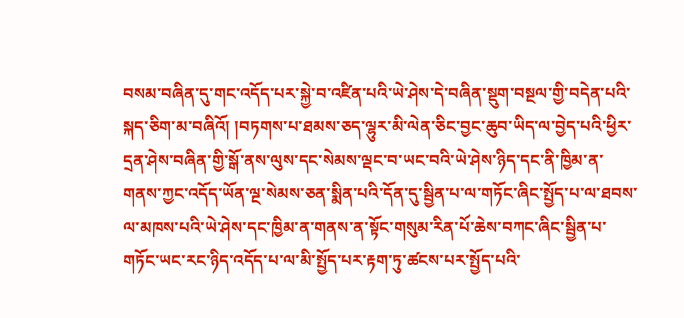བསམ་བཞིན་དུ་གང་འདོད་པར་སྐྱེ་བ་འཛིན་པའི་ཡེ་ཤེས་དེ་བཞིན་སྡུག་བསྔལ་གྱི་བདེན་པའི་སྐད་ཅིག་མ་བཞིའོ། །བཏགས་པ་ཐམས་ཅད་ལྷུར་མི་ལེན་ཅིང་བྱང་ཆུབ་ཡིད་ལ་བྱེད་པའི་ཕྱིར་དྲན་ཤེས་བཞིན་གྱི་སྒོ་ནས་ལུས་དང་སེམས་ལྡང་བ་ཡང་བའི་ཡེ་ཤེས་ཉིད་དང་ནི་ཁྱིམ་ན་གནས་ཀྱང་འདོད་ཡོན་ལྔ་སེམས་ཅན་སྨིན་པའི་དོན་དུ་སྦྱིན་པ་ལ་གཏོང་ཞིང་སྤྱོད་པ་ལ་ཐབས་ལ་མཁས་པའི་ཡེ་ཤེས་དང་ཁྱིམ་ན་གནས་ན་སྟོང་གསུམ་རིན་པོ་ཆེས་བཀང་ཞིང་སྦྱིན་པ་གཏོང་ཡང་རང་ཉིད་འདོད་པ་ལ་མི་སྤྱོད་པར་རྟག་ཏུ་ཚངས་པར་སྤྱོད་པའི་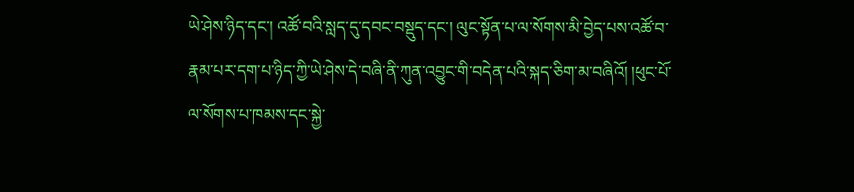ཡེ་ཤེས་ཉིད་དང་། འཚོ་བའི་སླད་དུ་དབང་བསྡུད་དང་། ལུང་སྟོན་པ་ལ་སོགས་མི་བྱེད་པས་འཚོ་བ་རྣམ་པར་དག་པ་ཉིད་ཀྱི་ཡེ་ཤེས་དེ་བཞི་ནི་ཀུན་འབྱུང་གི་བདེན་པའི་སྐད་ཅིག་མ་བཞིའོ། །ཕུང་པོ་ལ་སོགས་པ་ཁམས་དང་སྐྱེ་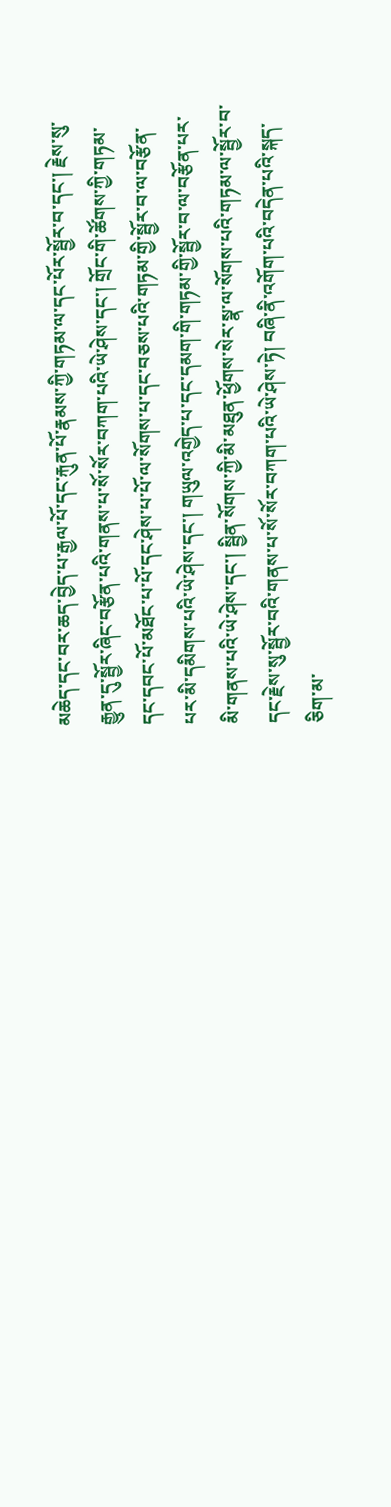མཆེད་དང་བར་ཆད་བྱེད་པ་རྒྱལ་པོ་དང་རྐུན་པོ་རྣམས་ཀྱི་གཏམ་ལ་དང་པོར་སྦྱོར་བ་དང་། རྗེས་སུ་རྒྱུན་དུ་སྦྱོར་ཞིང་བརྩོན་པའི་གནས་པ་སོ་སོར་བཀག་པའི་ཡེ་ཤེས་དང་། གྲོང་གི་ཚོགས་ཀྱི་གཏམ་དང་དབང་པོ་མཐོང་པ་པོ་དང་ཤེས་པ་པོ་ལ་སོགས་པ་དང་བཅས་པའི་གཏམ་གྱི་སྦྱོར་བ་ལ་བརྩོན་པར་མི་དམིགས་པའི་ཡེ་ཤེས་དང་། གཡུལ་འགྱེད་པ་དང་དམག་གི་གཏམ་གྱི་སྦྱོར་བ་ལ་བརྩོན་པར་མི་གནས་པའི་ཡེ་ཤེས་དང་། སྦྱིན་སོགས་ཀྱི་མི་མཐུན་ཕྱོགས་སེར་སྣ་ལ་སོགས་པའི་གཏམ་ལ་སྦྱོར་བ་དང་རྗེས་སུ་སྦྱོར་བའི་གནས་པ་སོ་སོར་བཀག་པའི་ཡེ་ཤེས་ཏེ། བཞི་ནི་འགོག་པའི་བདེན་པའི་སྐད་ཅིག་མ་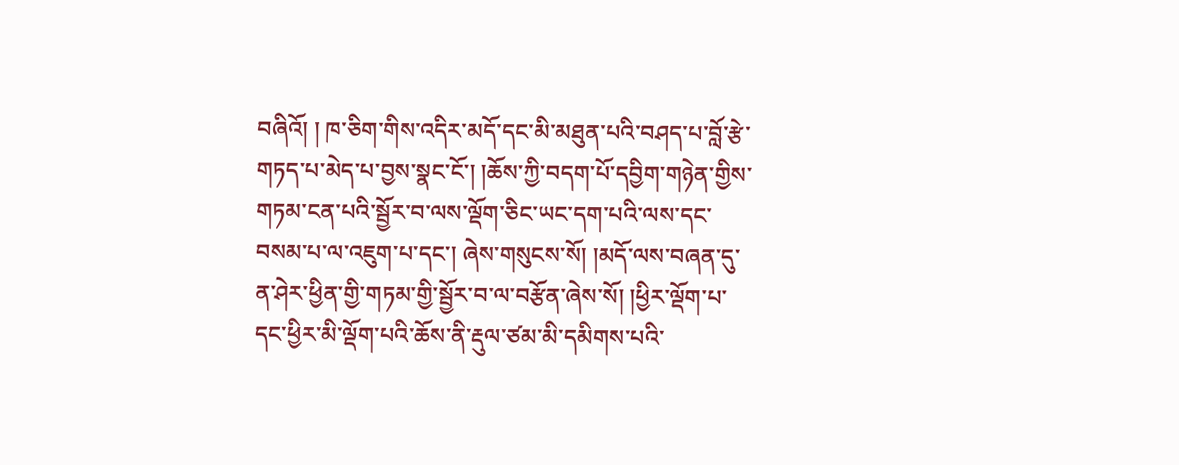བཞིའོ། ། ཁ་ཅིག་གིས་འདིར་མདོ་དང་མི་མཐུན་པའི་བཤད་པ་བློ་རྩེ་གཏད་པ་མེད་པ་བྱས་སྣང་ངོ་། །ཆོས་ཀྱི་བདག་པོ་དབྱིག་གཉེན་གྱིས་གཏམ་ངན་པའི་སྦྱོར་བ་ལས་ལྡོག་ཅིང་ཡང་དག་པའི་ལས་དང་བསམ་པ་ལ་འཇུག་པ་དང་། ཞེས་གསུངས་སོ། །མདོ་ལས་བཞན་དུ་ན་ཤེར་ཕྱིན་གྱི་གཏམ་གྱི་སྦྱོར་བ་ལ་བརྩོན་ཞེས་སོ། །ཕྱིར་ལྡོག་པ་དང་ཕྱིར་མི་ལྡོག་པའི་ཆོས་ནི་རྡུལ་ཙམ་མི་དམིགས་པའི་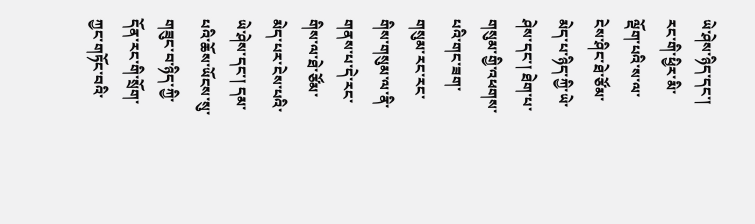ཡེ་ཤེས་ཉིད་དང་། རང་གི་ཕྱིར་མི་ལྡོག་པའི་ས་ལ་ངེས་ཤིང་ཐེ་ཙོམ་མེད་པ་ཉིད་ཀྱི་ཡེ་ཤེས་དང་། ཐེག་པ་གསུམ་གྱི་འཕགས་པའི་གང་ཟག་གསུམ་རང་རང་གིས་གསུམ་ལ་ནི་གནས་པ་དེ་རང་གིས་ལ་ཐེ་ཙོམ་མེད་པར་ངེས་པའི་ཡེ་ཤེས་དང་། དམ་པའི་ཆོས་ཡོངས་སུ་གཟུང་བ་ཉིད་ཀྱི་དོན་རང་གི་སྲོག་ཀྱང་གཏོང་བའི་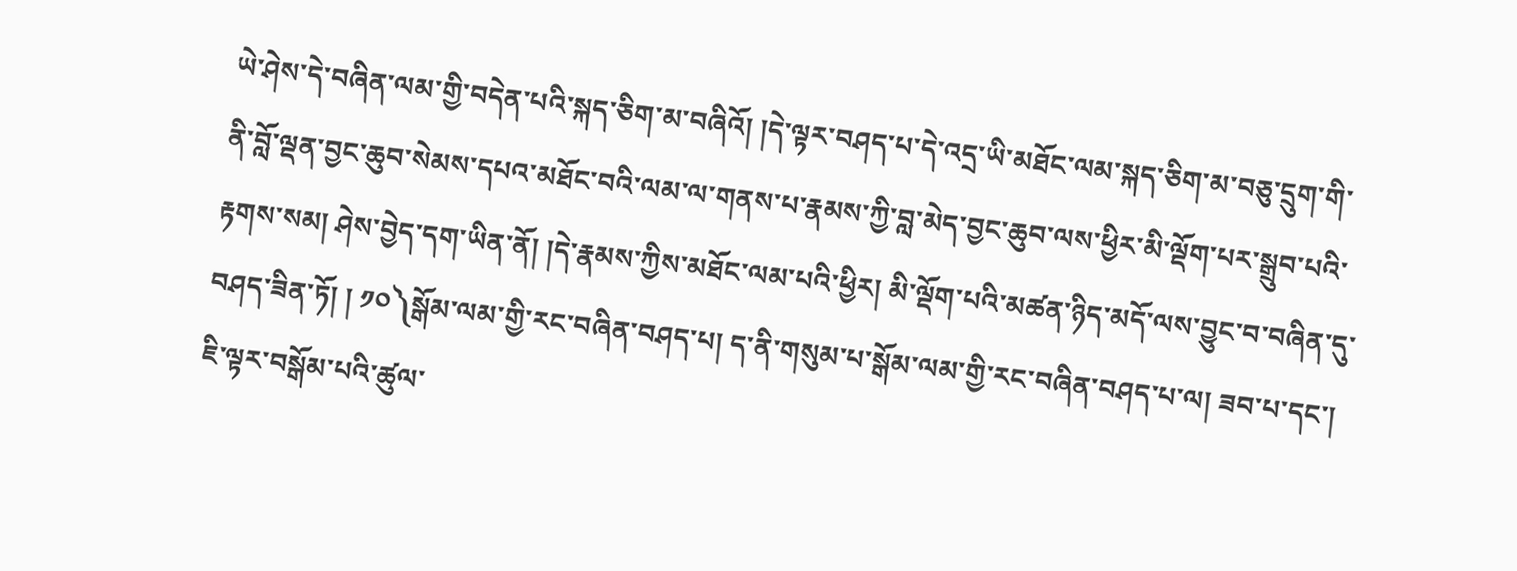ཡེ་ཤེས་དེ་བཞིན་ལམ་གྱི་བདེན་པའི་སྐད་ཅིག་མ་བཞིའོ། །དེ་ལྟར་བཤད་པ་དེ་འདྲ་ཡི་མཐོང་ལམ་སྐད་ཅིག་མ་བཅུ་དྲུག་གི་ནི་བློ་ལྡན་བྱང་ཆུབ་སེམས་དཔའ་མཐོང་བའི་ལམ་ལ་གནས་པ་རྣམས་ཀྱི་བླ་མེད་བྱང་ཆུབ་ལས་ཕྱིར་མི་ལྡོག་པར་སྒྲུབ་པའི་རྟགས་སམ། ཤེས་བྱེད་དག་ཡིན་ནོ། །དེ་རྣམས་ཀྱིས་མཐོང་ལམ་པའི་ཕྱིར། མི་ལྡོག་པའི་མཚན་ཉིད་མདོ་ལས་བྱུང་བ་བཞིན་དུ་བཤད་ཟིན་ཏོ། ། ༡༠༽སྒོམ་ལམ་གྱི་རང་བཞིན་བཤད་པ། ད་ནི་གསུམ་པ་སྒོམ་ལམ་གྱི་རང་བཞིན་བཤད་པ་ལ། ཟབ་པ་དང་། ཇི་ལྟར་བསྒོམ་པའི་ཚུལ་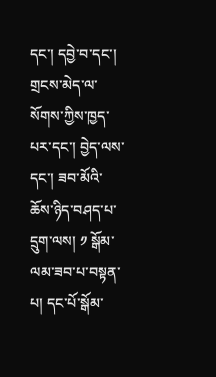དང་། དབྱེ་བ་དང་། གྲངས་མེད་ལ་སོགས་ཀྱིས་ཁྱད་པར་དང་། བྱེད་ལས་དང་། ཟབ་མོའི་ཆོས་ཉིད་བཤད་པ་དྲུག་ལས། ༡ སྒོམ་ལམ་ཟབ་པ་བསྟན་པ། དང་པོ་སྒོམ་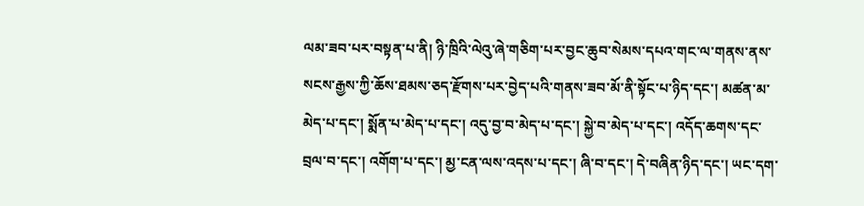ལམ་ཟབ་པར་བསྟན་པ་ནི། ཉི་ཁྲིའི་ལེའུ་ཞེ་གཅིག་པར་བྱང་ཆུབ་སེམས་དཔའ་གང་ལ་གནས་ནས་སངས་རྒྱས་ཀྱི་ཆོས་ཐམས་ཅད་རྫོགས་པར་བྱེད་པའི་གནས་ཟབ་མོ་ནི་སྟོང་པ་ཉིད་དང་། མཚན་མ་མེད་པ་དང་། སྨོན་པ་མེད་པ་དང་། འདུ་བྱ་བ་མེད་པ་དང་། སྐྱེ་བ་མེད་པ་དང་། འདོད་ཆགས་དང་བྲལ་བ་དང་། འགོག་པ་དང་། མྱ་ངན་ལས་འདས་པ་དང་། ཞི་བ་དང་། དེ་བཞིན་ཉིད་དང་། ཡང་དག་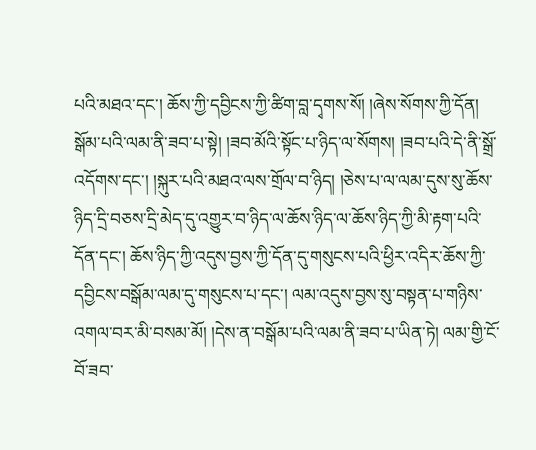པའི་མཐའ་དང་། ཆོས་ཀྱི་དབྱིངས་ཀྱི་ཚིག་བླ་དྭགས་སོ། །ཞེས་སོགས་ཀྱི་དོན། སྒོམ་པའི་ལམ་ནི་ཟབ་པ་སྟེ། །ཟབ་མོའི་སྟོང་པ་ཉིད་ལ་སོགས། །ཟབ་པའི་དེ་ནི་སྒྲོ་འདོགས་དང་། །སྐུར་པའི་མཐའ་ལས་གྲོལ་བ་ཉིད། །ཅེས་པ་ལ་ལམ་དུས་སུ་ཆོས་ཉིད་དྲི་བཅས་དྲི་མེད་དུ་འགྱུར་བ་ཉིད་ལ་ཆོས་ཉིད་ལ་ཆོས་ཉིད་ཀྱི་མི་རྟག་པའི་དོན་དང་། ཆོས་ཉིད་ཀྱི་འདུས་བྱས་ཀྱི་དོན་དུ་གསུངས་པའི་ཕྱིར་འདིར་ཆོས་ཀྱི་དབྱིངས་བསྒོམ་ལམ་དུ་གསུངས་པ་དང་། ལམ་འདུས་བྱས་སུ་བསྟན་པ་གཉིས་འགལ་བར་མི་བསམ་མོ། །དེས་ན་བསྒོམ་པའི་ལམ་ནི་ཟབ་པ་ཡིན་ཏེ། ལམ་གྱི་ངོ་བོ་ཟབ་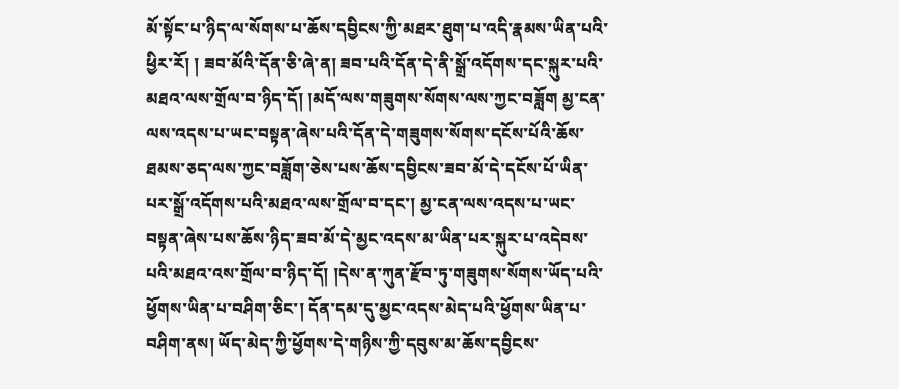མོ་སྟོང་པ་ཉིད་ལ་སོགས་པ་ཆོས་དབྱིངས་ཀྱི་མཐར་ཐུག་པ་འདི་རྣམས་ཡིན་པའི་ཕྱིར་རོ། ། ཟབ་མོའི་དོན་ཅི་ཞེ་ན། ཟབ་པའི་དོན་དེ་ནི་སྒྲོ་འདོགས་དང་སྐུར་པའི་མཐའ་ལས་གྲོལ་བ་ཉིད་དོ། །མདོ་ལས་གཟུགས་སོགས་ལས་ཀྱང་བཟློག མྱ་ངན་ལས་འདས་པ་ཡང་བསྟན་ཞེས་པའི་དོན་དེ་གཟུགས་སོགས་དངོས་པོའི་ཆོས་ཐམས་ཅད་ལས་ཀྱང་བཟློག་ཅེས་པས་ཆོས་དབྱིངས་ཟབ་མོ་དེ་དངོས་པོ་ཡིན་པར་སྒྲོ་འདོགས་པའི་མཐའ་ལས་གྲོལ་བ་དང་། མྱ་ངན་ལས་འདས་པ་ཡང་བསྟན་ཞེས་པས་ཆོས་ཉིད་ཟབ་མོ་དེ་མྱང་འདས་མ་ཡིན་པར་སྐུར་པ་འདེབས་པའི་མཐའ་འས་གྲོལ་བ་ཉིད་དོ། །དེས་ན་ཀུན་རྫོབ་ཏུ་གཟུགས་སོགས་ཡོད་པའི་ཕྱོགས་ཡིན་པ་བཤིག་ཅིང་། དོན་དམ་དུ་མྱང་འདས་མེད་པའི་ཕྱོགས་ཡིན་པ་བཤིག་ནས། ཡོད་མེད་ཀྱི་ཕྱོགས་དེ་གཉིས་ཀྱི་དབུས་མ་ཆོས་དབྱིངས་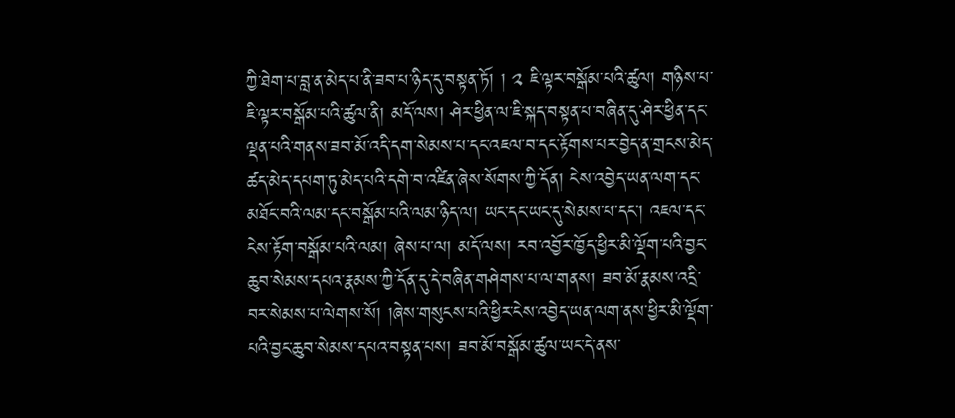ཀྱི་ཐེག་པ་བླ་ན་མེད་པ་ནི་ཟབ་པ་ཉིད་དུ་བསྟན་ཏོ། ། ༢ ཇི་ལྟར་བསྒོམ་པའི་ཚུལ། གཉིས་པ་ཇི་ལྟར་བསྒོམ་པའི་ཚུལ་ནི། མདོ་ལས། ཤེར་ཕྱིན་ལ་ཇི་སྐད་བསྟན་པ་བཞིན་དུ་ཤེར་ཕྱིན་དང་ལྡན་པའི་གནས་ཟབ་མོ་འདི་དག་སེམས་པ་དང་འཇལ་བ་དང་རྟོགས་པར་བྱེད་ན་གྲངས་མེད་ཚད་མེད་དཔག་ཏུ་མེད་པའི་དགེ་བ་འཛིན་ཞེས་སོགས་ཀྱི་དོན། ངེས་འབྱེད་ཡན་ལག་དང་མཐོང་བའི་ལམ་དང་བསྒོམ་པའི་ལམ་ཉིད་ལ། ཡང་དང་ཡང་དུ་སེམས་པ་དང་། འཇལ་དང་ངེས་རྟོག་བསྒོམ་པའི་ལམ། ཞེས་པ་ལ། མདོ་ལས། རབ་འབྱོར་ཁྱོད་ཕྱིར་མི་ལྡོག་པའི་བྱང་ཆུབ་སེམས་དཔའ་རྣམས་ཀྱི་དོན་དུ་དེ་བཞིན་གཤེགས་པ་ལ་གནས། ཟབ་མོ་རྣམས་འདྲི་བར་སེམས་པ་ལེགས་སོ། །ཞེས་གསུངས་པའི་ཕྱིར་ངེས་འབྱེད་ཡན་ལག་ནས་ཕྱིར་མི་ལྡོག་པའི་བྱང་ཆུབ་སེམས་དཔའ་བསྟན་པས། ཟབ་མོ་བསྒོམ་ཚུལ་ཡང་དེ་ནས་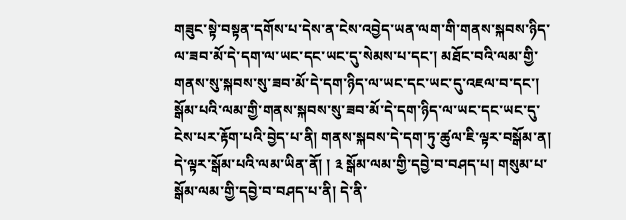གཟུང་སྟེ་བསྟན་དགོས་པ་དེས་ན་ངེས་འབྱེད་ཡན་ལག་གི་གནས་སྐབས་ཉིད་ལ་ཟབ་མོ་དེ་དག་ལ་ཡང་དང་ཡང་དུ་སེམས་པ་དང་། མཐོང་བའི་ལམ་གྱི་གནས་སུ་སྐབས་སུ་ཟབ་མོ་དེ་དག་ཉིད་ལ་ཡང་དང་ཡང་དུ་འཇལ་བ་དང་། སྒོམ་པའི་ལམ་གྱི་གནས་སྐབས་སུ་ཟབ་མོ་དེ་དག་ཉིད་ལ་ཡང་དང་ཡང་དུ་ངེས་པར་རྟོག་པའི་བྱེད་པ་ནི། གནས་སྐབས་དེ་དག་ཏུ་ཚུལ་ཇི་ལྟར་བསྒོམ་ན། དེ་ལྟར་སྒོམ་པའི་ལམ་ཡིན་ནོ། ། ༣ སྒོམ་ལམ་གྱི་དབྱེ་བ་བཤད་པ། གསུམ་པ་སྒོམ་ལམ་གྱི་དབྱེ་བ་བཤད་པ་ནི། དེ་ནི་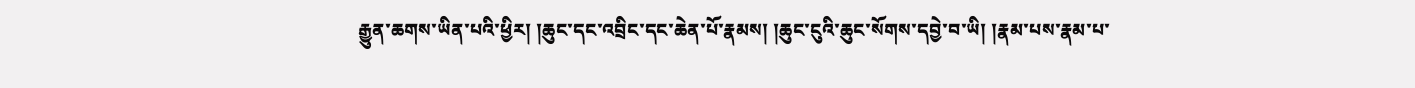རྒྱུན་ཆགས་ཡིན་པའི་ཕྱིར། །ཆུང་དང་འབྲིང་དང་ཆེན་པོ་རྣམས། །ཆུང་ངུའི་ཆུང་སོགས་དབྱེ་བ་ཡི། །རྣམ་པས་རྣམ་པ་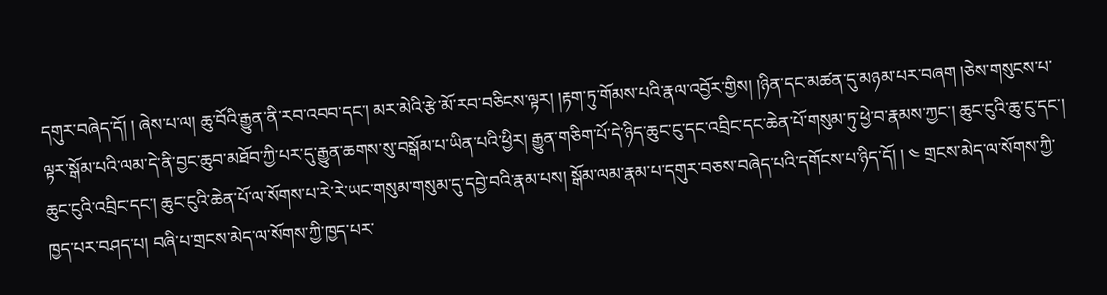དགུར་བཞེད་དོ། ། ཞེས་པ་ལ། ཆུ་བོའི་རྒྱུན་ནི་རབ་འབབ་དང་། མར་མེའི་རྩེ་མོ་རབ་བཅིངས་ལྟར། །རྟག་ཏུ་གོམས་པའི་རྣལ་འབྱོར་གྱིས། །ཉིན་དང་མཚན་དུ་མཉམ་པར་བཞག །ཅེས་གསུངས་པ་ལྟར་སྒོམ་པའི་ལམ་དེ་ནི་བྱང་ཆུབ་མཐོབ་ཀྱི་པར་དུ་རྒྱུན་ཆགས་སུ་བསྒོམ་པ་ཡིན་པའི་ཕྱིར། རྒྱུན་གཅིག་པོ་དེ་ཉིད་ཆུང་ངུ་དང་འབྲིང་དང་ཆེན་པོ་གསུམ་ཏུ་ཕྱེ་བ་རྣམས་ཀྱང་། ཆུང་ངུའི་ཆུ་ངུ་དང་། ཆུང་ངུའི་འབྲིང་དང་། ཆུང་ངུའི་ཆེན་པོ་ལ་སོགས་པ་རེ་རེ་ཡང་གསུམ་གསུམ་དུ་དབྱེ་བའི་རྣམ་པས། སྒོམ་ལམ་རྣམ་པ་དགུར་བཅས་བཞེད་པའི་དགོངས་པ་ཉིད་དོ། ། ༤ གྲངས་མེད་ལ་སོགས་ཀྱི་ཁྱད་པར་བཤད་པ། བཞི་པ་གྲངས་མེད་ལ་སོགས་ཀྱི་ཁྱད་པར་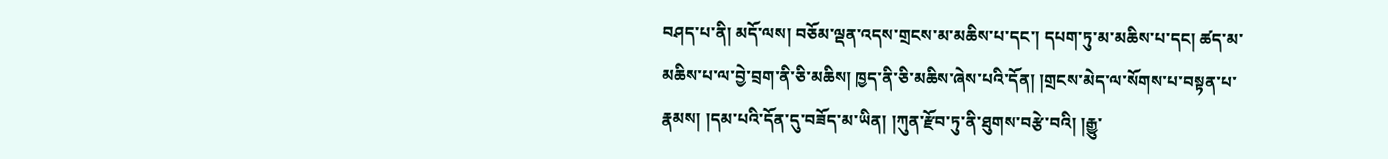བཤད་པ་ནི། མདོ་ལས། བཅོམ་ལྡན་འདས་གྲངས་མ་མཆིས་པ་དང་། དཔག་ཏུ་མ་མཆིས་པ་དང། ཚད་མ་མཆིས་པ་ལ་བྱེ་བྲག་ནི་ཅི་མཆིས། ཁྱད་ནི་ཅི་མཆིས་ཞེས་པའི་དོན། །གྲངས་མེད་ལ་སོགས་པ་བསྟན་པ་རྣམས། །དམ་པའི་དོན་དུ་བཟོད་མ་ཡིན། །ཀུན་རྫོབ་ཏུ་ནི་ཐུགས་བརྩེ་བའི། །རྒྱུ་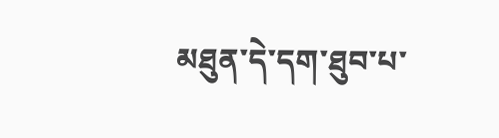མཐུན་དེ་དག་ཐུབ་པ་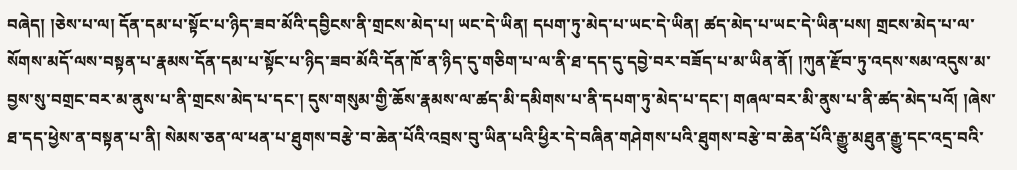བཞེད། །ཅེས་པ་ལ། དོན་དམ་པ་སྟོང་པ་ཉིད་ཟབ་མོའི་དབྱིངས་ནི་གྲངས་མེད་པ། ཡང་དེ་ཡིན། དཔག་ཏུ་མེད་པ་ཡང་དེ་ཡིན། ཚད་མེད་པ་ཡང་དེ་ཡིན་པས། གྲངས་མེད་པ་ལ་སོགས་མདོ་ལས་བསྟན་པ་རྣམས་དོན་དམ་པ་སྟོང་པ་ཉིད་ཟབ་མོའི་དོན་ཁོ་ན་ཉིད་དུ་གཅིག་པ་ལ་ནི་ཐ་དད་དུ་དབྱེ་བར་བཟོད་པ་མ་ཡིན་ནོ། །ཀུན་རྫོབ་ཏུ་འདས་སམ་འདུས་མ་བྱས་སུ་བགྲང་བར་མ་ནུས་པ་ནི་གྲངས་མེད་པ་དང་། དུས་གསུམ་གྱི་ཆོས་རྣམས་ལ་ཚད་མི་དམིགས་པ་ནི་དཔག་ཏུ་མེད་པ་དང་། གཞལ་བར་མི་ནུས་པ་ནི་ཚད་མེད་པའོ། །ཞེས་ཐ་དད་ཕྱེས་ན་བསྟན་པ་ནི། སེམས་ཅན་ལ་ཕན་པ་ཐུགས་བརྩེ་བ་ཆེན་པོའི་འབྲས་བུ་ཡིན་པའི་ཕྱིར་དེ་བཞིན་གཤེགས་པའི་ཐུགས་བརྩེ་བ་ཆེན་པོའི་རྒྱུ་མཐུན་རྒྱུ་དང་འདྲ་བའི་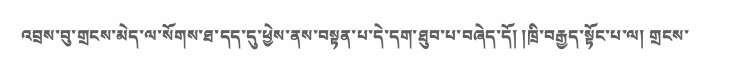འབྲས་བུ་གྲངས་མེད་ལ་སོགས་ཐ་དད་དུ་ཕྱེས་ནས་བསྟན་པ་དེ་དག་ཐུབ་པ་བཞེད་དོ། །ཁྲི་བརྒྱད་སྟོང་པ་ལ། གྲངས་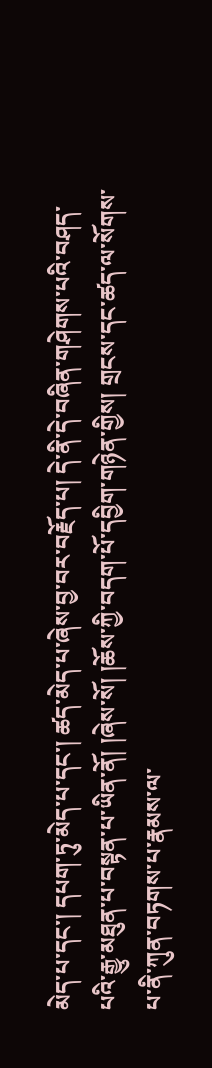མེད་པ་དང་། དཔག་ཏུ་མེད་པ་དང་། ཚད་མེད་པ་ཞེས་བྱ་བར་བརྗོད་པ། དེ་ནི་དེ་བཞིན་གཤེགས་པའི་བཤད་པའི་རྒྱུ་མཐུན་པ་བསྟན་པ་ཡིན་ནོ། །ཞེས་སོ། །ཆོས་ཀྱི་བདག་པོ་དབྱིག་གཉེན་གྱིས། གྲངས་དང་ཚད་ལ་སོགས་པ་ནི་ཀུན་བཏགས་པ་རྣམས་ལ་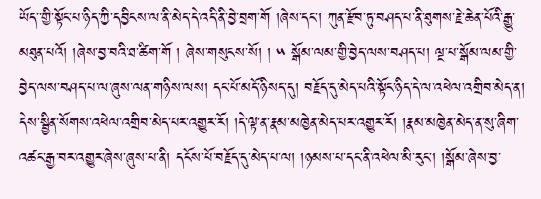ཡོད་་གྱི་སྟོང་པ་ཉིད་ཀྱི་དབྱིངས་ལ་ནི་མེད་དེ་འདི་ནི་བྱེ་བྲག་གོ །ཞེས་དང་། ཀུན་རྫོབ་ཏུ་བཤད་པ་ནི་ཐུགས་རྗེ་ཆེན་པོའི་རྒྱུ་མཐུན་པའོ། །ཞེས་བྱ་བའི་ཐ་ཚིག་གོ ། ཞེས་གསུངས་སོ། ། ༥ སྒོམ་ལམ་གྱི་བྱེད་ལས་བཤད་པ། ལྔ་པ་སྒོམ་ལམ་གྱི་བྱེད་ལས་བཤད་པ་ལ་ཞུས་ལན་གཉིས་ལས། དང་པོ་མདོ་ཉིསད་དུ། བརྗོད་དུ་མེད་པའི་སྟོང་ཉིད་དེ་ལ་འཕེལ་འགྲིབ་མེད་ན། དེས་སྦྱིན་སོགས་འཕེལ་འགྲིབ་མེད་པར་འགྱུར་རོ། །དེ་ལྟ་ན་རྣམ་མཁྱེན་མེད་པར་འགྱུར་རོ། །རྣམ་མཁྱེན་མེད་ན་སུ་ཞིག་འཚང་རྒྱ་བར་འགྱུར་ཞེས་ཞུས་པ་ནི། དངོས་པོ་བརྗོད་དུ་མེད་པ་ལ། །ཉམས་པ་དང་ནི་འཕེལ་མི་རུང་། །སྒོམ་ཞེས་བྱ་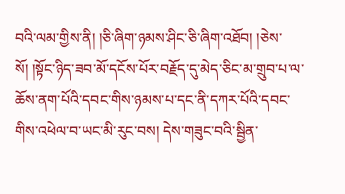བའི་ལམ་གྱིས་ནི། །ཅི་ཞིག་ཉམས་ཤིང་ཅི་ཞིག་འཐོབ། །ཅེས་སོ། །སྟོང་ཉིད་ཟབ་མོ་དངོས་པོར་བརྗོད་དུ་མེད་ཅིང་མ་གྲུབ་པ་ལ་ཆོས་ནག་པོའི་དབང་གིས་ཉམས་པ་དང་ནི་དཀར་པོའི་དབང་གིས་འཕེལ་བ་ཡང་མི་རུང་བས། དེས་གཟུང་བའི་སྦྱིན་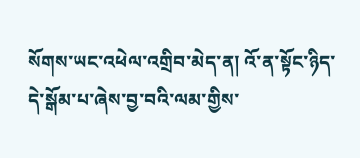སོགས་ཡང་འཕེལ་འགྲིབ་མེད་ན། འོ་ན་སྟོང་ཉིད་དེ་སྒོམ་པ་ཞེས་བྱ་བའི་ལམ་གྱིས་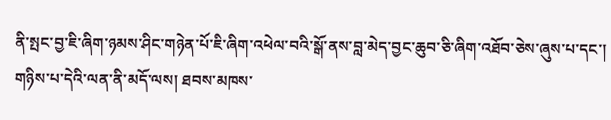ནི་སྤང་བྱ་ཇི་ཞིག་ཉམས་ཤིང་གཉེན་པོ་ཇི་ཞིག་འཕེལ་བའི་སྒོ་ནས་བླ་མེད་བྱང་ཆུབ་ཅི་ཞིག་འཐོབ་ཅེས་ཞུས་པ་དང་། གཉིས་པ་དེའི་ལན་ནི་མདོ་ལས། ཐབས་མཁས་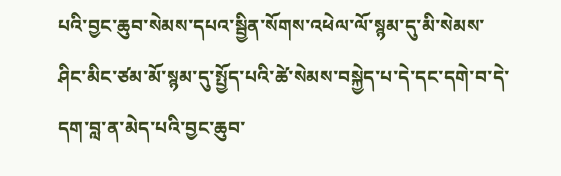པའི་བྱང་ཆུབ་སེམས་དཔའ་སྦྱིན་སོགས་འཕེལ་ལོ་སྙམ་དུ་མི་སེམས་ཤིང་མིང་ཙམ་མོ་སྙམ་དུ་སྤྱོད་པའི་ཚེ་སེམས་བསྐྱེད་པ་དེ་དང་དགེ་བ་དེ་དག་བླ་ན་མེད་པའི་བྱང་ཆུབ་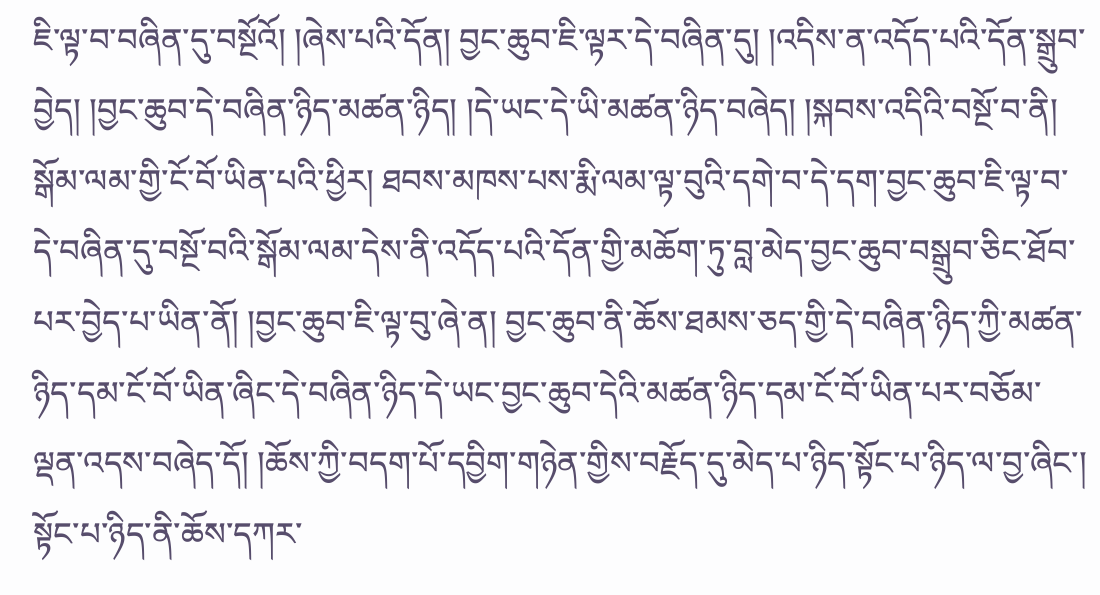ཇི་ལྟ་བ་བཞིན་དུ་བསྔོའོ། །ཞེས་པའི་དོན། བྱང་ཆུབ་ཇི་ལྟར་དེ་བཞིན་དུ། །འདིས་ན་འདོད་པའི་དོན་སྒྲུབ་བྱེད། །བྱང་ཆུབ་དེ་བཞིན་ཉིད་མཚན་ཉིད། །དེ་ཡང་དེ་ཡི་མཚན་ཉིད་བཞེད། །སྐབས་འདིའི་བསྔོ་བ་ནི། སྒོམ་ལམ་གྱི་ངོ་བོ་ཡིན་པའི་ཕྱིར། ཐབས་མཁས་པས་རྨི་ལམ་ལྟ་བུའི་དགེ་བ་དེ་དག་བྱང་ཆུབ་ཇི་ལྟ་བ་དེ་བཞིན་དུ་བསྔོ་བའི་སྒོམ་ལམ་དེས་ནི་འདོད་པའི་དོན་གྱི་མཆོག་ཏུ་བླ་མེད་བྱང་ཆུབ་བསྒྲུབ་ཅིང་ཐོབ་པར་བྱེད་པ་ཡིན་ནོ། །བྱང་ཆུབ་ཇི་ལྟ་བུ་ཞེ་ན། བྱང་ཆུབ་ནི་ཆོས་ཐམས་ཅད་གྱི་དེ་བཞིན་ཉིད་ཀྱི་མཚན་ཉིད་དམ་ངོ་བོ་ཡིན་ཞིང་དེ་བཞིན་ཉིད་དེ་ཡང་བྱང་ཆུབ་དེའི་མཚན་ཉིད་དམ་ངོ་བོ་ཡིན་པར་བཅོམ་ལྡན་འདས་བཞེད་དོ། །ཆོས་ཀྱི་བདག་པོ་དབྱིག་གཉེན་གྱིས་བརྗོད་དུ་མེད་པ་ཉིད་སྟོང་པ་ཉིད་ལ་བྱ་ཞིང་། སྟོང་པ་ཉིད་ནི་ཆོས་དཀར་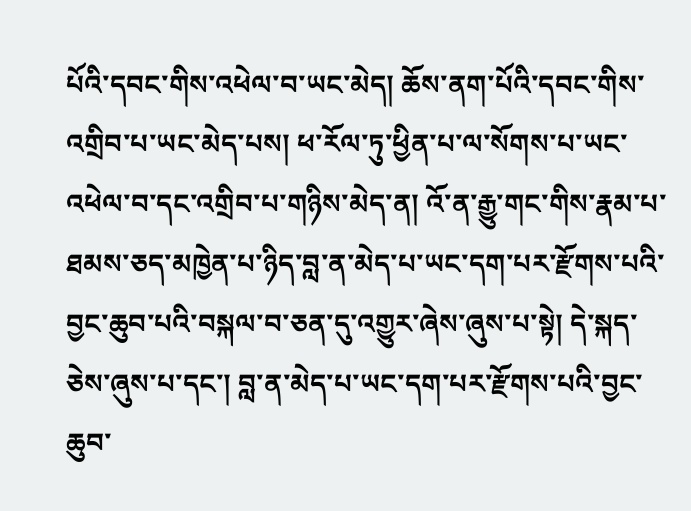པོའི་དབང་གིས་འཕེལ་བ་ཡང་མེད། ཆོས་ནག་པོའི་དབང་གིས་འགྲིབ་པ་ཡང་མེད་པས། ཕ་རོལ་ཏུ་ཕྱིན་པ་ལ་སོགས་པ་ཡང་འཕེལ་བ་དང་འགྲིབ་པ་གཉིས་མེད་ན། འོ་ན་རྒྱུ་གང་གིས་རྣམ་པ་ཐམས་ཅད་མཁྱེན་པ་ཉིད་བླ་ན་མེད་པ་ཡང་དག་པར་རྫོགས་པའི་བྱང་ཆུབ་པའི་བསྐལ་བ་ཅན་དུ་འགྱུར་ཞེས་ཞུས་པ་སྟེ། དེ་སྐད་ཅེས་ཞུས་པ་དང་། བླ་ན་མེད་པ་ཡང་དག་པར་རྫོགས་པའི་བྱང་ཆུབ་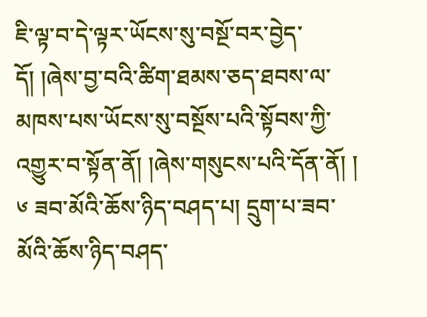ཇི་ལྟ་བ་དེ་ལྟར་ཡོངས་སུ་བསྔོ་བར་བྱེད་དོ། །ཞེས་བྱ་བའི་ཚིག་ཐམས་ཅད་ཐབས་ལ་མཁས་པས་ཡོངས་སུ་བསྔོས་པའི་སྟོབས་ཀྱི་འགྱུར་བ་སྟོན་ནོ། །ཞེས་གསུངས་པའི་དོན་ནོ། ། ༦ ཟབ་མོའི་ཆོས་ཉིད་བཤད་པ། དྲུག་པ་ཟབ་མོའི་ཆོས་ཉིད་བཤད་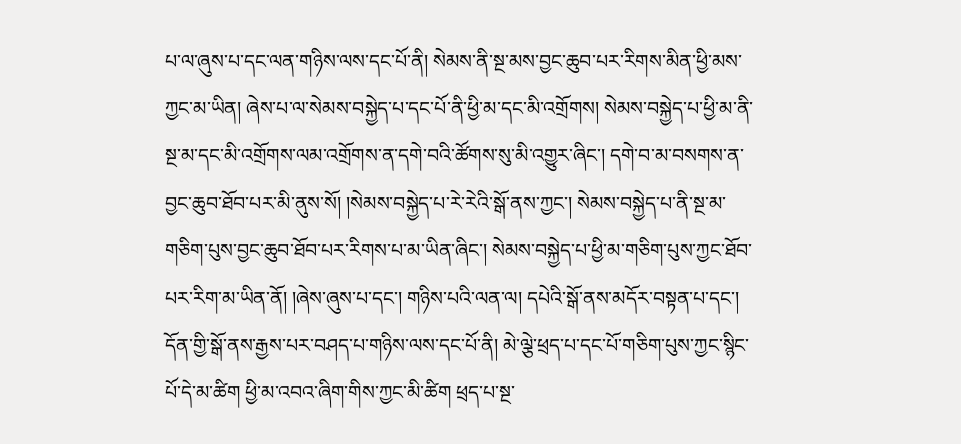པ་ལ་ཞུས་པ་དང་ལན་གཉིས་ལས་དང་པོ་ནི། སེམས་ནི་སྔ་མས་བྱང་ཆུབ་པར་རིགས་མིན་ཕྱི་མས་ཀྱང་མ་ཡིན། ཞེས་པ་ལ་སེམས་བསྐྱེད་པ་དང་པོ་ནི་ཕྱི་མ་དང་མི་འགྲོགས། སེམས་བསྐྱེད་པ་ཕྱི་མ་ནི་སྔ་མ་དང་མི་འགྲོགས་ལམ་འགྲོགས་ན་དགེ་བའི་ཚོགས་སུ་མི་འགྱུར་ཞིང་། དགེ་བ་མ་བསགས་ན་བྱང་ཆུབ་ཐོབ་པར་མི་ནུས་སོ། །སེམས་བསྐྱེད་པ་རེ་རེའི་སྒོ་ནས་ཀྱང་། སེམས་བསྐྱེད་པ་ནི་སྔ་མ་གཅིག་པུས་བྱང་ཆུབ་ཐོབ་པར་རིགས་པ་མ་ཡིན་ཞིང་། སེམས་བསྐྱེད་པ་ཕྱི་མ་གཅིག་པུས་ཀྱང་ཐོབ་པར་རིག་མ་ཡིན་ནོ། །ཞེས་ཞུས་པ་དང་། གཉིས་པའི་ལན་ལ། དཔེའི་སྒོ་ནས་མདོར་བསྟན་པ་དང་། དོན་གྱི་སྒོ་ནས་རྒྱས་པར་བཤད་པ་གཉིས་ལས་དང་པོ་ནི། མེ་ལྕེ་ཕྲད་པ་དང་པོ་གཅིག་པུས་ཀྱང་སྙིང་པོ་དེ་མ་ཚིག ཕྱི་མ་འབའ་ཞིག་གིས་ཀྱང་མི་ཚིག ཕྲད་པ་སྔ་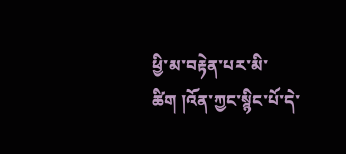ཕྱི་མ་བརྟེན་པར་མི་ཚིག །འོན་ཀྱང་སྙིང་པོ་དེ་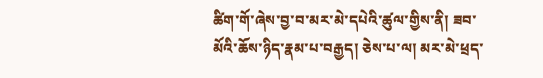ཚིག་གོ་ཞེས་བྱ་བ་མར་མེ་དཔེའི་ཚུལ་གྱིས་ནི། ཟབ་མོའི་ཆོས་ཉིད་རྣམ་པ་བརྒྱད། ཅེས་པ་ལ། མར་མེ་ཕྲད་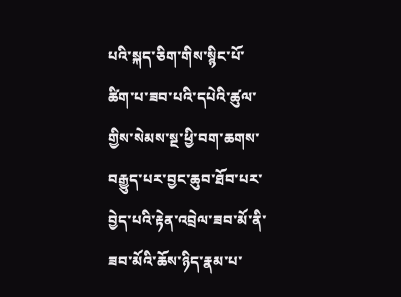པའི་སྐད་ཅིག་གིས་སྙིང་པོ་ཚིག་པ་ཟབ་པའི་དཔེའི་ཚུལ་གྱིས་སེམས་སྔ་ཕྱི་བག་ཆགས་བརྒྱུད་པར་བྱང་ཆུབ་ཐོབ་པར་བྱེད་པའི་རྟེན་འབྲེལ་ཟབ་མོ་ནི་ཟབ་མོའི་ཆོས་ཉིད་རྣམ་པ་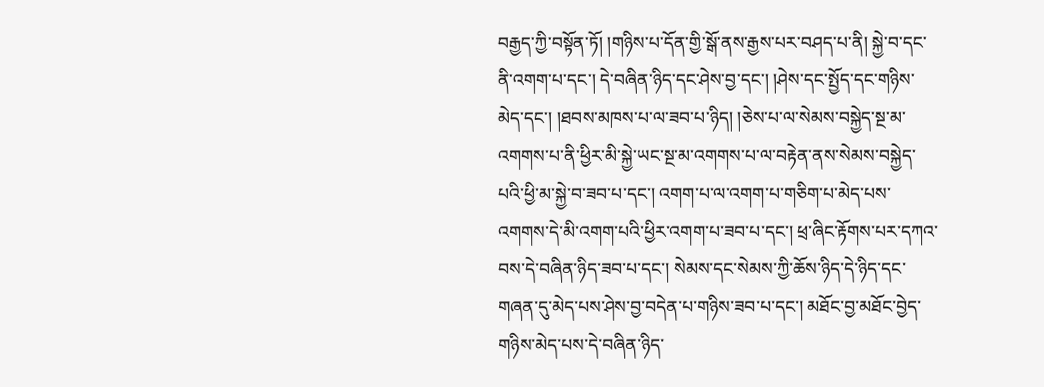བརྒྱད་ཀྱི་བསྟོན་ཏོ། །གཉིས་པ་དོན་གྱི་སྒོ་ནས་རྒྱས་པར་བཤད་པ་ནི། སྐྱེ་བ་དང་ནི་འགག་པ་དང་། དེ་བཞིན་ཉིད་དང་ཤེས་བྱ་དང་། །ཤེས་དང་སྤྱོད་དང་གཉིས་མེད་དང་། །ཐབས་མཁས་པ་ལ་ཟབ་པ་ཉིད། །ཅེས་པ་ལ་སེམས་བསྐྱེད་སྔ་མ་འགགས་པ་ནི་ཕྱིར་མི་སྐྱེ་ཡང་སྔ་མ་འགགས་པ་ལ་བརྟེན་ནས་སེམས་བསྐྱེད་པའི་ཕྱི་མ་སྐྱེ་བ་ཟབ་པ་དང་། འགག་པ་ལ་འགག་པ་གཅིག་པ་མེད་པས་འགགས་དེ་མི་འགག་པའི་ཕྱིར་འགག་པ་ཟབ་པ་དང་། ཕྲ་ཞིང་རྟོགས་པར་དཀའ་བས་དེ་བཞིན་ཉིད་ཟབ་པ་དང་། སེམས་དང་སེམས་ཀྱི་ཆོས་ཉིད་དེ་ཉིད་དང་གཞན་དུ་མེད་པས་ཤེས་བྱ་བདེན་པ་གཉིས་ཟབ་པ་དང་། མཐོང་བྱ་མཐོང་བྱེད་གཉིས་མེད་པས་དེ་བཞིན་ཉིད་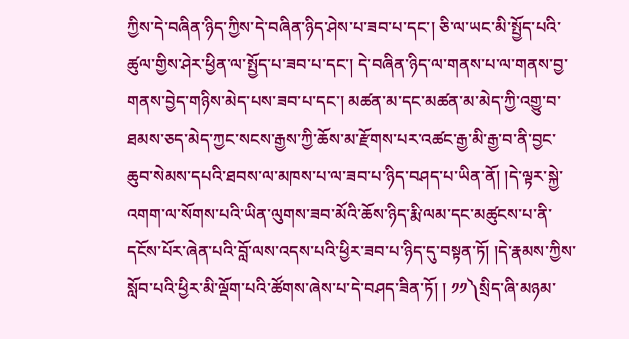ཀྱིས་དེ་བཞིན་ཉིད་ཀྱིས་དེ་བཞིན་ཉིད་ཤེས་པ་ཟབ་པ་དང་། ཅི་ལ་ཡང་མི་སྤྱོད་པའི་ཚུལ་གྱིས་ཤེར་ཕྱིན་ལ་སྤྱོད་པ་ཟབ་པ་དང་། དེ་བཞིན་ཉིད་ལ་གནས་པ་ལ་གནས་བྱ་གནས་བྱེད་གཉིས་མེད་པས་ཟབ་པ་དང་། མཚན་མ་དང་མཚན་མ་མེད་ཀྱི་འགྱུ་བ་ཐམས་ཅད་མེད་ཀྱང་སངས་རྒྱས་ཀྱི་ཆོས་མ་རྫོགས་པར་འཚང་རྒྱ་མི་རྒྱ་བ་ནི་བྱང་ཆུབ་སེམས་དཔའི་ཐབས་ལ་མཁས་པ་ལ་ཟབ་པ་ཉིད་བཤད་པ་ཡིན་ནོ། །དེ་ལྟར་སྐྱེ་འགག་ལ་སོགས་པའི་ཡིན་ལུགས་ཟབ་མོའི་ཆོས་ཉིད་རྨི་ལམ་དང་མཚུངས་པ་ནི་དངོས་པོར་ཞེན་པའི་བློ་ལས་འདས་པའི་ཕྱིར་ཟབ་པ་ཉིད་དུ་བསྟན་ཏོ། །དེ་རྣམས་ཀྱིས་སློབ་པའི་ཕྱིར་མི་ལྡོག་པའི་ཚོགས་ཞེས་པ་དེ་བཤད་ཟིན་ཏོ། ། ༡༡༽སྲིད་ཞི་མཉམ་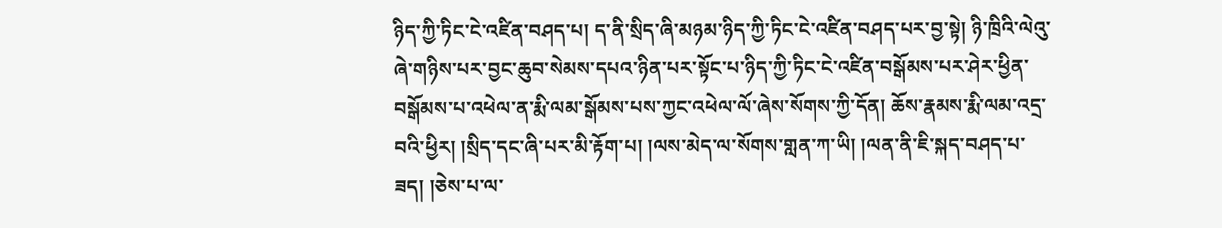ཉིད་ཀྱི་ཏིང་ངེ་འཛིན་བཤད་པ། ད་ནི་སྲིད་ཞི་མཉམ་ཉིད་ཀྱི་ཏིང་ངེ་འཛིན་བཤད་པར་བྱ་སྟེ། ཉི་ཁྲིའི་ལེའུ་ཞེ་གཉིས་པར་བྱང་ཆུབ་སེམས་དཔའ་ཉིན་པར་སྟོང་པ་ཉིད་ཀྱི་ཏིང་ངེ་འཛིན་བསྒོམས་པར་ཤེར་ཕྱིན་བསྒོམས་པ་འཕེལ་ན་རྨི་ལམ་སྒོམས་པས་ཀྱང་འཕེལ་ལོ་ཞེས་སོགས་ཀྱི་དོན། ཆོས་རྣམས་རྨི་ལམ་འདྲ་བའི་ཕྱིར། །སྲིད་དང་ཞི་པར་མི་རྟོག་པ། །ལས་མེད་ལ་སོགས་གླན་ཀ་ཡི། །ལན་ནི་ཇི་སྐད་བཤད་པ་ཟད། །ཅེས་པ་ལ་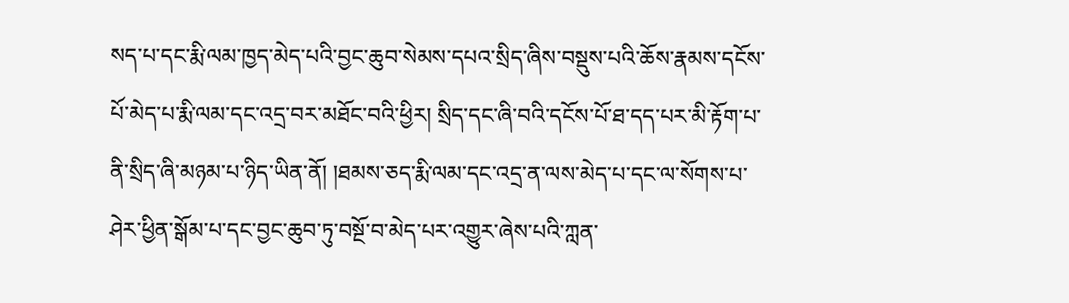སད་པ་དང་རྨི་ལམ་ཁྱད་མེད་པའི་བྱང་ཆུབ་སེམས་དཔའ་སྲིད་ཞིས་བསྡུས་པའི་ཆོས་རྣམས་དངོས་པོ་མེད་པ་རྨི་ལམ་དང་འདྲ་བར་མཐོང་བའི་ཕྱིར། སྲིད་དང་ཞི་བའི་དངོས་པོ་ཐ་དད་པར་མི་རྟོག་པ་ནི་སྲིད་ཞི་མཉམ་པ་ཉིད་ཡིན་ནོ། །ཐམས་ཅད་རྨི་ལམ་དང་འདྲ་ན་ལས་མེད་པ་དང་ལ་སོགས་པ་ཤེར་ཕྱིན་སྒོམ་པ་དང་བྱང་ཆུབ་ཏུ་བསྔོ་བ་མེད་པར་འགྱུར་ཞེས་པའི་ཀླན་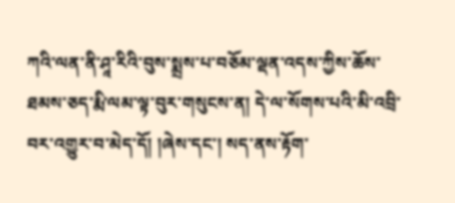ཀའི་ལན་ནི་ཤཱ་རིའི་བུས་སྨྲས་པ་བཅོམ་ལྡན་འདས་ཀྱིས་ཆོས་ཐམས་ཅད་རྨི་ལམ་ལྟ་བུར་གསུངས་ན། དེ་ལ་སོགས་པའི་མི་འབྲི་བར་འགྱུར་བ་མེད་དོ། །ཞེས་དང་། སད་ནས་རྟོག་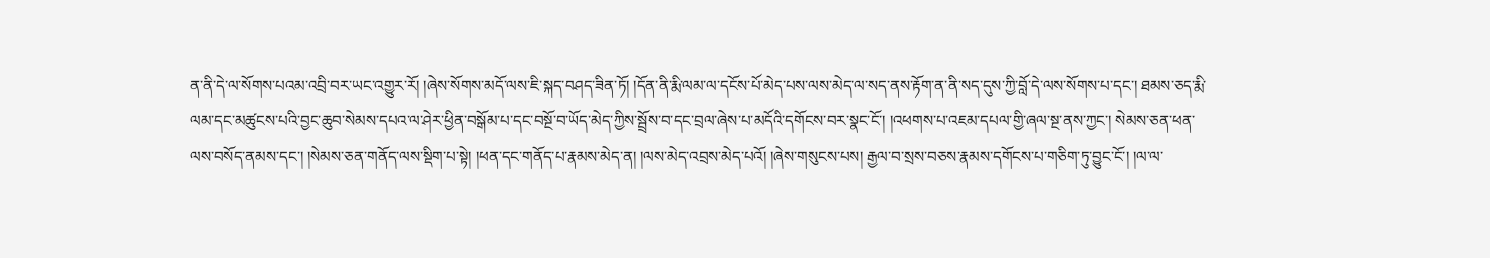ན་ནི་དེ་ལ་སོགས་པའམ་འབྲི་བར་ཡང་འགྱུར་རོ། །ཞེས་སོགས་མདོ་ལས་ཇི་སྐད་བཤད་ཟིན་ཏོ། །དོན་ནི་རྨི་ལམ་ལ་དངོས་པོ་མེད་པས་ལས་མེད་ལ་སད་ནས་རྟོག་ན་ནི་སད་དུས་ཀྱི་བློ་དེ་ལས་སོགས་པ་དང་། ཐམས་ཅད་རྨི་ལམ་དང་མཚུངས་པའི་བྱང་ཆུབ་སེམས་དཔའ་ལ་ཤེར་ཕྱིན་བསྒོམ་པ་དང་བསྔོ་བ་ཡོད་མེད་ཀྱིས་སྦྲོས་བ་དང་བྲལ་ཞེས་པ་མདོའི་དགོངས་བར་སྣང་ངོ་། །འཕགས་པ་འཇམ་དཔལ་གྱི་ཞལ་སྔ་ནས་ཀྱང་། སེམས་ཅན་ཕན་ལས་བསོད་ནམས་དང་། །སེམས་ཅན་གནོད་ལས་སྡིག་པ་སྟེ། །ཕན་དང་གནོད་པ་རྣམས་མེད་ན། །ལས་མེད་འབྲས་མེད་པའོ། །ཞེས་གསུངས་པས། རྒྱལ་བ་སྲས་བཅས་རྣམས་དགོངས་པ་གཅིག་ཏུ་བྱུང་ངོ་། །ལ་ལ་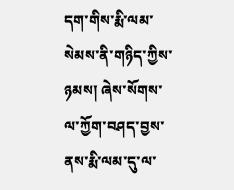དག་གིས་རྨི་ལམ་སེམས་ནི་གཉིད་ཀྱིས་ཉམས། ཞེས་སོགས་ལ་ཀྱོག་བཤད་བྱས་ནས་རྨི་ལམ་དུ་ལ་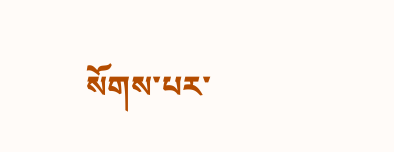སོགས་པར་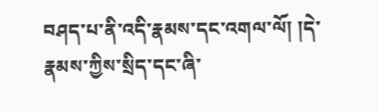བཤད་པ་ནི་འདི་རྣམས་དང་འགལ་ལོ། །དེ་རྣམས་ཀྱིས་སྲིད་དང་ཞི་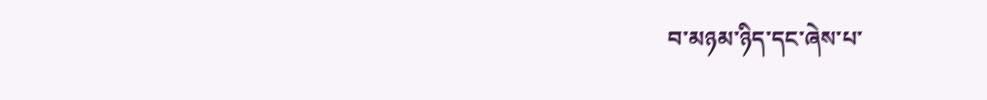བ་མཉམ་ཉིད་དང་ཞེས་པ་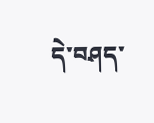དེ་བཤད་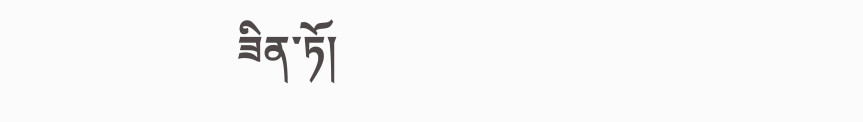ཟིན་ཏོ།